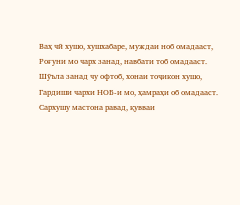Ваҳ чӣ хушо, хушхабаре, муждаи ноб омадааст,
Роғуни мо чарх занад, навбати тоб омадааст.
Шӯъла занад чу офтоб, хонаи тоҷикон хушо,
Гардиши чархи НОБ-и мо, ҳамраҳи об омадааст.
Сархушу мастона равад, қувваи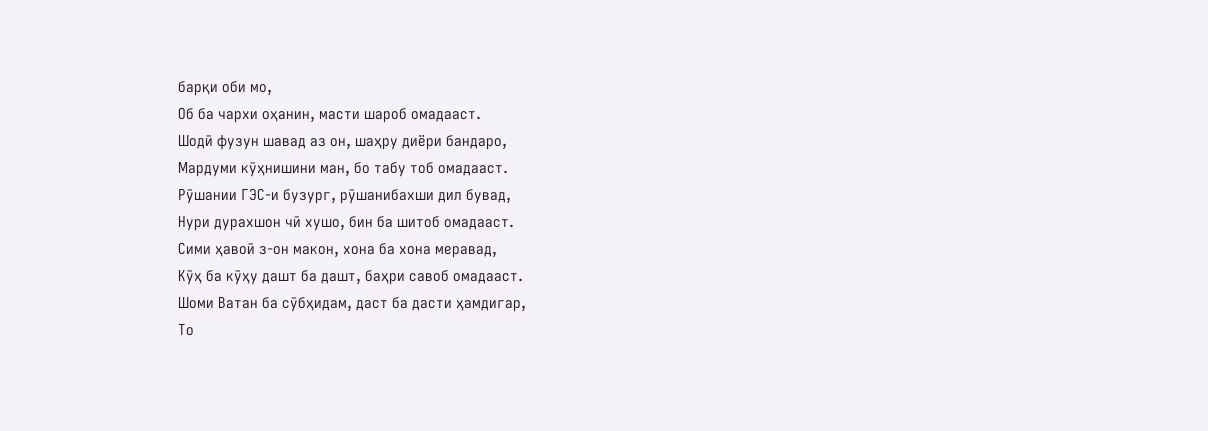барқи оби мо,
Об ба чархи оҳанин, масти шароб омадааст.
Шодӣ фузун шавад аз он, шаҳру диёри бандаро,
Мардуми кӯҳнишини ман, бо табу тоб омадааст.
Рӯшании ГЭС-и бузург, рӯшанибахши дил бувад,
Нури дурахшон чӣ хушо, бин ба шитоб омадааст.
Сими ҳавоӣ з-он макон, хона ба хона меравад,
Кӯҳ ба кӯҳу дашт ба дашт, баҳри савоб омадааст.
Шоми Ватан ба сӯбҳидам, даст ба дасти ҳамдигар,
То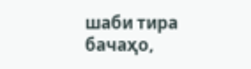шаби тира бачаҳо,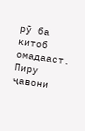рӯ ба китоб омадааст.
Пиру ҷавони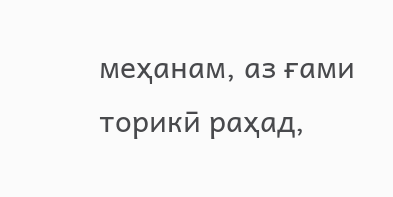меҳанам, аз ғами торикӣ раҳад,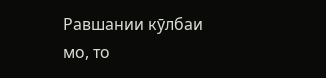Равшании кӯлбаи мо, то